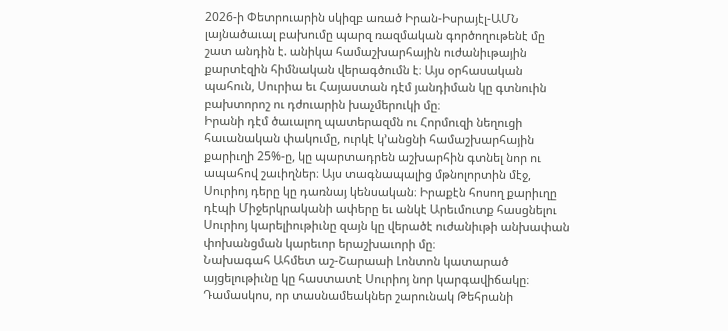2026-ի Փետրուարին սկիզբ առած Իրան-Իսրայէլ-ԱՄՆ լայնածաւալ բախումը պարզ ռազմական գործողութենէ մը շատ անդին է. անիկա համաշխարհային ուժանիւթային քարտէզին հիմնական վերագծումն է։ Այս օրհասական պահուն, Սուրիա եւ Հայաստան դէմ յանդիման կը գտնուին բախտորոշ ու դժուարին խաչմերուկի մը։
Իրանի դէմ ծաւալող պատերազմն ու Հորմուզի նեղուցի հաւանական փակումը, ուրկէ կ’անցնի համաշխարհային քարիւղի 25%-ը, կը պարտադրեն աշխարհին գտնել նոր ու ապահով շաւիղներ։ Այս տագնապալից մթնոլորտին մէջ, Սուրիոյ դերը կը դառնայ կենսական։ Իրաքէն հոսող քարիւղը դէպի Միջերկրականի ափերը եւ անկէ Արեւմուտք հասցնելու Սուրիոյ կարելիութիւնը զայն կը վերածէ ուժանիւթի անխափան փոխանցման կարեւոր երաշխաւորի մը։
Նախագահ Ահմետ աշ-Շարաաի Լոնտոն կատարած այցելութիւնը կը հաստատէ Սուրիոյ նոր կարգավիճակը։ Դամասկոս, որ տասնամեակներ շարունակ Թեհրանի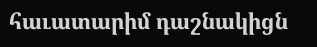հաւատարիմ դաշնակիցն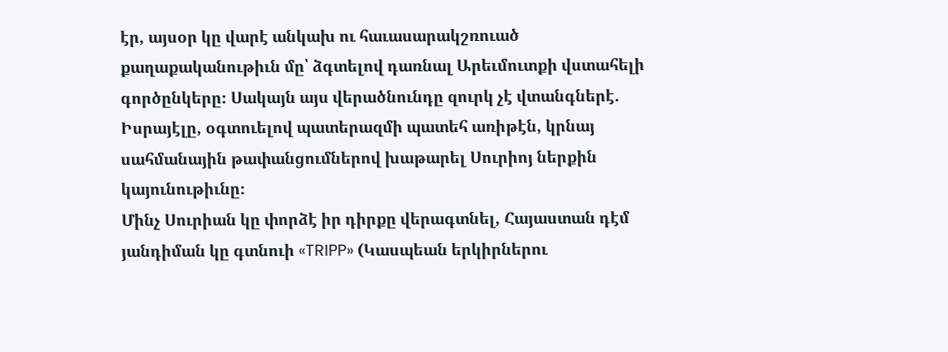էր, այսօր կը վարէ անկախ ու հաւասարակշռուած քաղաքականութիւն մը՝ ձգտելով դառնալ Արեւմուտքի վստահելի գործընկերը։ Սակայն այս վերածնունդը զուրկ չէ վտանգներէ. Իսրայէլը, օգտուելով պատերազմի պատեհ առիթէն, կրնայ սահմանային թափանցումներով խաթարել Սուրիոյ ներքին կայունութիւնը։
Մինչ Սուրիան կը փորձէ իր դիրքը վերագտնել, Հայաստան դէմ յանդիման կը գտնուի «TRIPP» (Կասպեան երկիրներու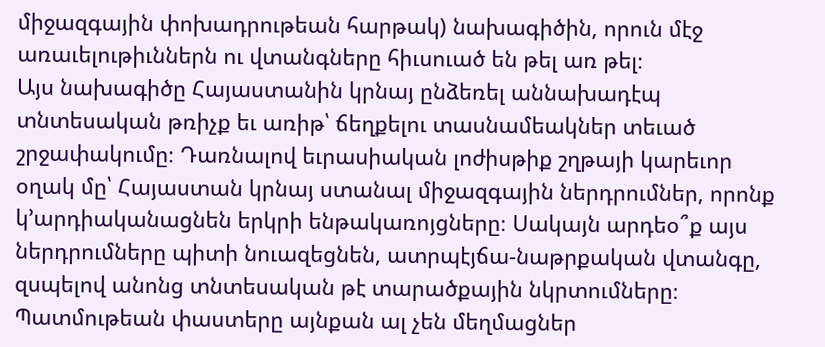միջազգային փոխադրութեան հարթակ) նախագիծին, որուն մէջ առաւելութիւններն ու վտանգները հիւսուած են թել առ թել։
Այս նախագիծը Հայաստանին կրնայ ընձեռել աննախադէպ տնտեսական թռիչք եւ առիթ՝ ճեղքելու տասնամեակներ տեւած շրջափակումը։ Դառնալով եւրասիական լոժիսթիք շղթայի կարեւոր օղակ մը՝ Հայաստան կրնայ ստանալ միջազգային ներդրումներ, որոնք կ’արդիականացնեն երկրի ենթակառոյցները։ Սակայն արդեօ՞ք այս ներդրումները պիտի նուազեցնեն, ատրպէյճա-նաթրքական վտանգը, զսպելով անոնց տնտեսական թէ տարածքային նկրտումները։ Պատմութեան փաստերը այնքան ալ չեն մեղմացներ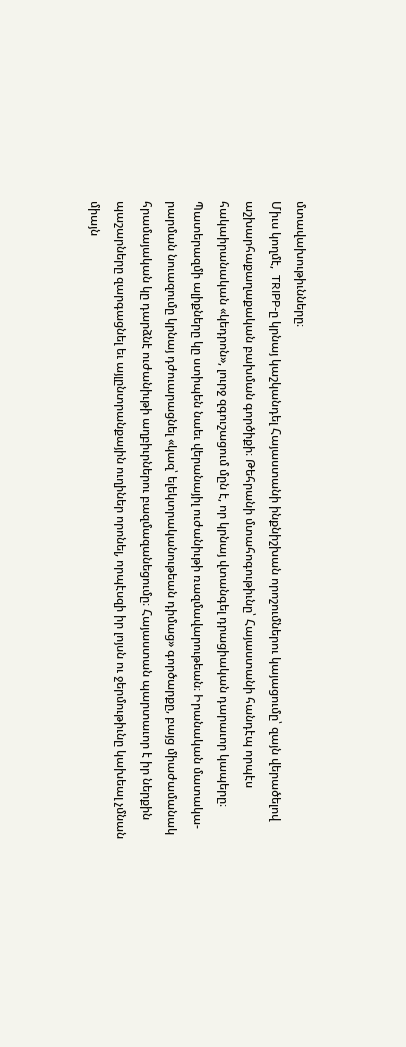մտավախութիւնները։
Միւս կողմէ,  TRIPP-ը կրնայ կաշկանդել Հայաստանի ինքնիշխան որոշումներու կայացումը՝ զայն վերածելով աշխարհաքաղաքական բախման գործիքի։ Թեհրանի մտահոգութիւնը՝ Հայաստանի հանդէպ որպէս հակաիրանական «կեդրոն», լուրջ զգուշացում մըն է, որ կրնայ վտանգել դրացիական դարաւոր կապերը։
Պատերազմի ալիքները կը ստիպեն նաեւ վերանայիլ ուժանիւթի ռազմավարութեան։ Իրանական մատակա-րարման նուազումը կրնայ դժուարացնել «կազ՝ ելեկտրականութեան դիմաց» գործարքը, բայց միաժամանակ հրամայական կը դարձնէ ուժանիւթի աղբիւրներու բազմազանեցումը։ Հայաստան պարտաւոր է իր ներքին պաշարները զարգացնել եւ այլընտրանքային ուղիներ որոնել, որպէսզի իր լոյսն ու ջերմութիւնը կախեալ չմնան միայն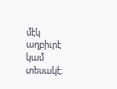մէկ աղբիւրէ կամ տեսակէ։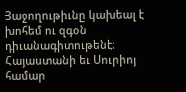Յաջողութիւնը կախեալ է խոհեմ ու զգօն դիւանագիտութենէ։ Հայաստանի եւ Սուրիոյ համար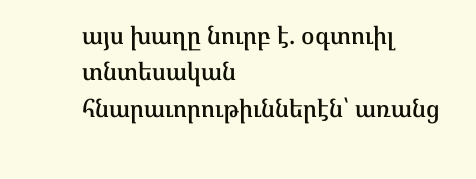այս խաղը նուրբ է. օգտուիլ տնտեսական հնարաւորութիւններէն՝ առանց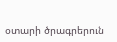օտարի ծրագրերուն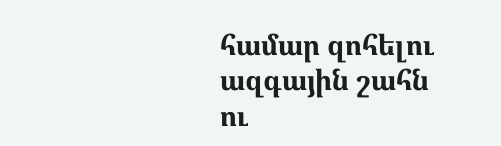համար զոհելու ազգային շահն ու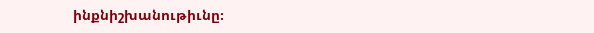ինքնիշխանութիւնը։